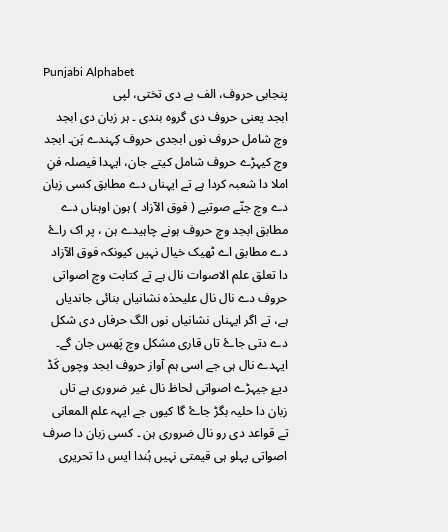Punjabi Alphabet
پنجابی حروف، الف بے دی تختی، لپی
ابجد یعنی حروف دی گروہ بندی ۔ ہر زبان دی ابجد وچ شامل حروف نوں ابجدی حروف کِہندے ہَن۔ ابجد وچ کیہڑے حروف شامل کیتے جان، ایہدا فیصلہ فنِ املا دا شعبہ کردا ہے تے ایہناں دے مطابق کسی زبان دے وچ جنّے صوتیے ( فوق الآزاد ) ہون اوہناں دے مطابق ابجد وچ حروف ہونے چاہیدے ہن ، پر اک راۓ دے مطابق اے ٹھیک خیال نہیں کیونکہ فوق الآزاد دا تعلق علم الاصوات نال ہے تے کتابت وچ اصواتی حروف دے نال نال علیحدٰہ نشانیاں بنائی جاندیاں ہے، تے اگر ایہناں نشانیاں نوں الگ حرفاں دی شکل دے دتی جاۓ تاں قاری مشکل وچ پَھس جان گے۔ ایہدے نال ہی جے اسی ہم آواز حروف ابجد وچوں کَڈ دیۓ جیہڑے اصواتی لحاظ نال غیر ضروری ہے تاں زبان دا حلیہ بگڑ جاۓ گا کیوں جے ایہہ علم المعانی تے قواعد دی رو نال ضروری ہن ۔ کسی زبان دا صرف اصواتی پہلو ہی قیمتی نہیں ہُندا ایس دا تحریری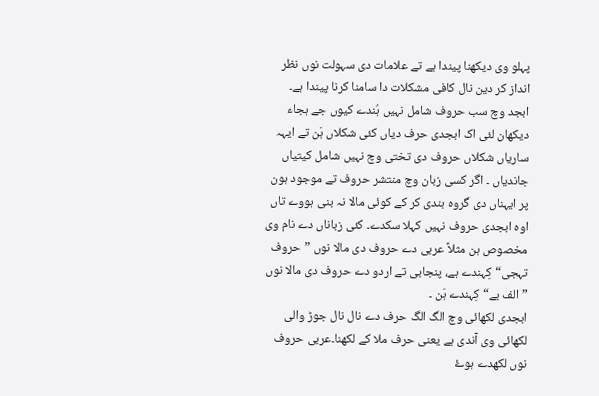پہلو وی دیکھنا پیندا ہے تے علامات دی سہولت نوں نظر انداز کر دین نال کافی مشکلات دا سامنا کرنا پیندا ہے۔
ابجد وچ سب حروف شامل نہیں ہُندے کیوں جے ہجاء دیکھان لئی اک ابجدی حرف دیاں کئی شکلاں ہَن تے ایہہ ساریاں شکلاں حروف دی تختی وچ نہیں شامل کیتیاں جاندیاں ۔ اگر کسی زبان وچ منتشر حروف تے موجود ہون پر ایہناں دی گروہ بندی کر کے کوئی مالا نہ بنی ہووے تاں اوہ ابجدی حروف نہیں کہلا سکدے۔ کئی زباناں دے نام وی مخصوص ہن مثلاً عربی دے حروف دی مالا نوں ”حروف تہجی“ کِہندے ہے، پنجابی تے اردو دے حروف دی مالا نوں ”الف بے“ کِہندے ہَن ۔
ابجدی لکھائی وچ الگ الگ حرف دے نال نال جوڑ والی لکھائی وی آندی ہے یعنی حرف ملا کے لکھنا۔عربی حروف نوں لکھدے ہوۓ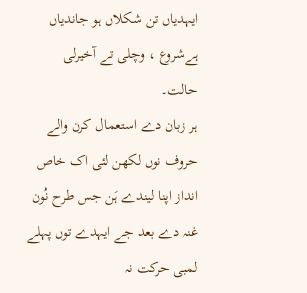ایہدیاں تن شکلاں ہو جاندیاں ہےشروع ، وچلی تے آخیرلی حالت۔
ہر زبان دے استعمال کرن والے حروف نوں لکھن لئی اک خاص انداز اپنا لیندے ہَن جس طرح نُون غنہ دے بعد جے ایہدے توں پہلے لمبی حرکت نہ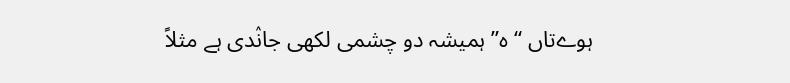ہوےتاں “ہ” ہمیشہ دو چشمی لکھی جانٛدی ہے مثلاً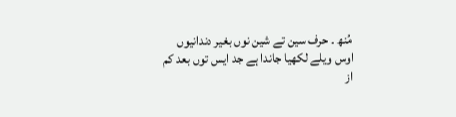مُنھ ۔ حرف سین تے شین نوں بغیر دندانیوں اوس ویلے لکھیا جاندا ہے جد ایس توں بعد کم از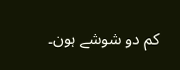کم دو شوشے ہون۔